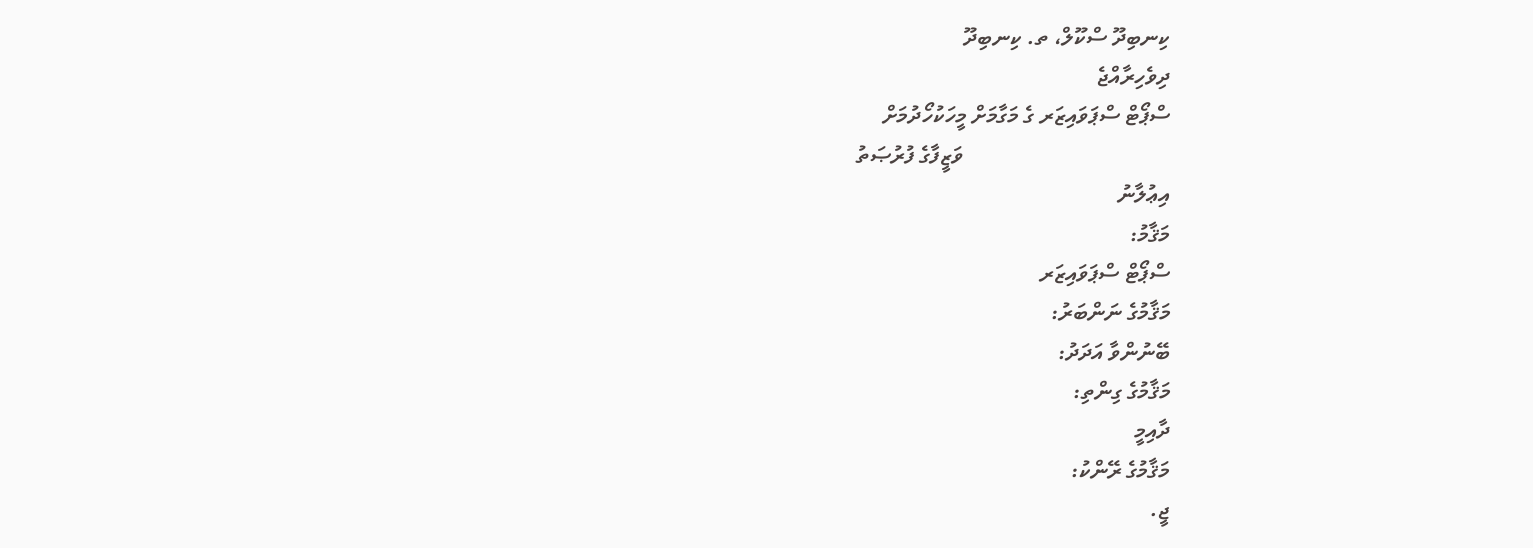ކިނބިދޫ ސްކޫލް، ތ. ކިނބިދޫ
ދިވެހިރާއްޖެ
ސްޕޯޓް ސްޕަވައިޒަރ ގެ މަގާމަށް މީހަކުހޯދުމަށް
                                      ވަޒީފާގެ ފުރުޞަތު
އިޢުލާނު
މަޤާމު:
ސްޕޯޓް ސްޕަވައިޒަރ
މަޤާމުގެ ނަންބަރު:
ބޭނުންވާ އަދަދު:
މަޤާމުގެ ގިންތި:
ދާއިމީ
މަޤާމުގެ ރޭންކު:
ޖީ.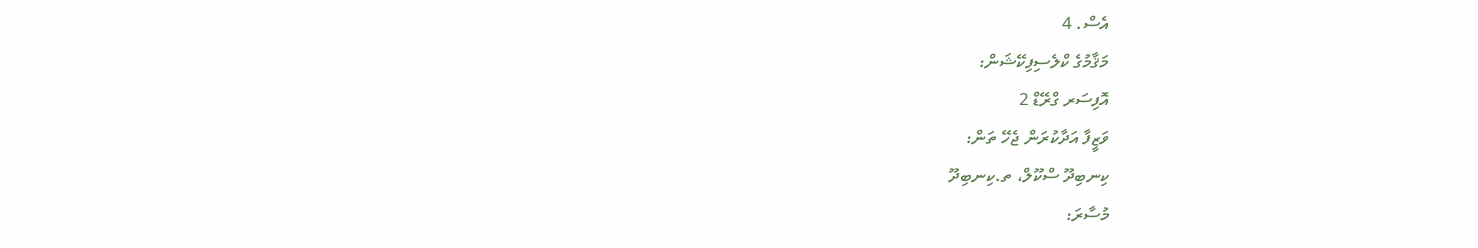އެސް. 4
މަޤާމުގެ ކްލެސިފިކޭޝަން:
އޮފިސަރ ގްރޭޑް 2
ވަޒީފާ އަދާކުރަން ޖެހޭ ތަން:
ކިނބިދޫ ސްކޫލް، ތ.ކިނބިދޫ
މުސާރަ: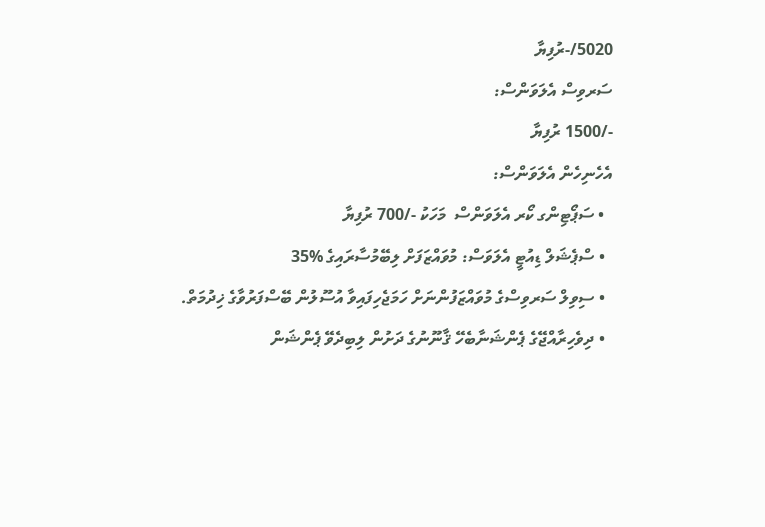5020/-ރުފިޔާ
ސަރވިސް އެލަވަންސް:
-/1500 ރުފިޔާ
އެހެނިހެން އެލަވަންސް:
  • ސަޕޯޓިންގ ކޯރ އެލަވަންސް  މަހަކު -/700 ރުފިޔާ
  • ސްޕެޝަލް ޑިއުޓީ އެލަވަސް: މުވައްޒަފަށް ލިބޭމުސާރައިގެ %35
  • ސިވިލް ސަރވިސްގެ މުވައްޒަފުންނަށް ހަމަޖެހިފައިވާ އުސޫލުން ބޭސްފަރުވާގެ ޚިދުމަތް.
  • ދިވެހިރާއްޖޭގެ ޕެންޝަނާބެހޭ ޤާނޫނުގެ ދަށުން ލިބިދެވޭ ޕެންޝަން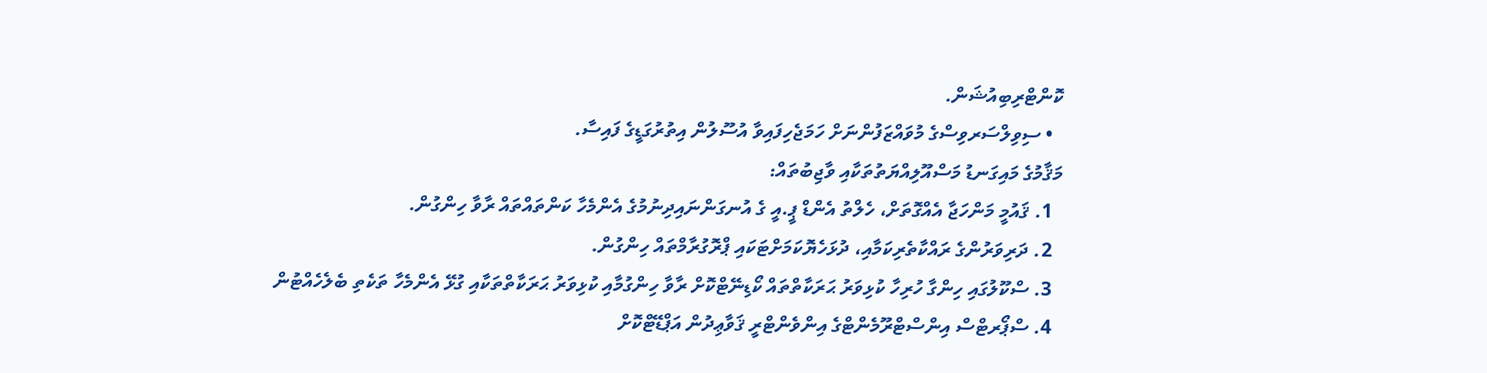ކޮންޓްރިބިއުޝަން.
  • ސިވިލްސަރވިސްގެ މުވައްޒަފުންނަށް ހަމަޖެހިފައިވާ އުސޫލުން އިތުރުގަޑީގެ ފައިސާ.
މަޤާމުގެ މައިގަނޑު މަސްއޫލިއްޔަތުތަކާއި ވާޖިބުތައް:
  1. ޤައުމީ މަންހަޖާ އެއްގޮތަށް، ހެލްތު އެންޑް ޕީ.އީ ގެ އުނގަންނައިދިނުމުގެ އެންމެހާ ކަންތައްތައް ރާވާ ހިންގުން.
  2. ދަރިވަރުންގެ ރައްކާތެރިކަމާއި، ދުޅަހެޔޮކަމަށްޓަކައި ޕްރޮގުރާމްތައް ހިންގުން.
  3. ސްކޫލުގައި ހިންގާ ހުރިހާ ކުޅިވަރު ޙަރަކާތްތައް ކޯޑިނޭޓްކޮށް ރާވާ ހިންގުމާއި ކުޅިވަރު ޙަރަކާތްތަކާއި ގުޅޭ އެންމެހާ ތަކެތި ބެލެހެއްޓުން
  4. ސްޕޯރޓްސް އިންސްޓްރޫމެންޓްގެ އިންވެންޓްރީ ޤަވާޢިދުން އަޕްޑޭޓްކޮށް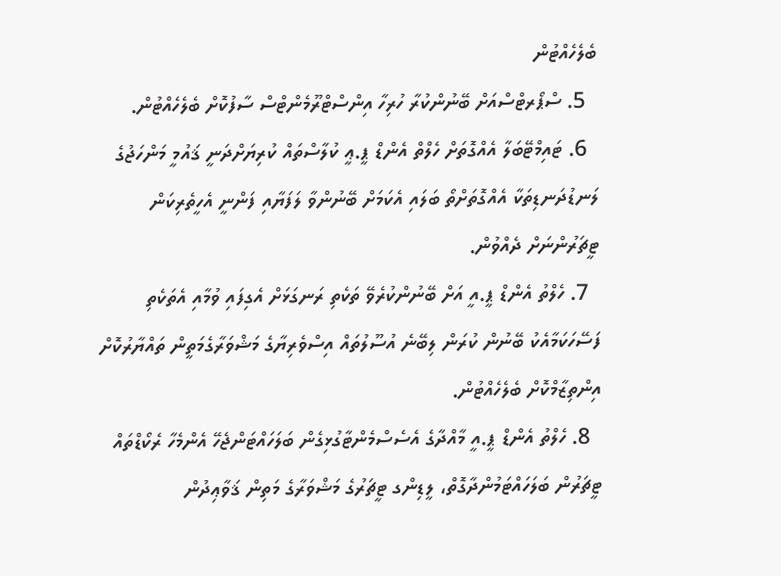ބެލެހެއްޓުން
  5. ސްޕޯރޓްސްއަށް ބޭނުންކުރާ ހުރިހާ އިންސްޓްރޫމެންޓްސް ސާފުކޮށް ބެލެހެއްޓުން.
  6. ޓައިމްޓޭބަލާ އެއްގޮތަށް ހެލްތް އެންޑް ޕީ.ޢީ ކުލާސްތައް ކުރިޔަށްދަނީ ޤައުމީ މަންހަޖުގެ ލަނޑުދަނޑިތަކާ އެއްގޮތަށްތޯ ބަލައި އެކަމަށް ބޭނުންވާ ލަފަޔާއި ފަންނީ އެހީތެރިކަން ޓީޗަރުންނަށް ދެއްވުން.
  7. ހެލްތު އެންޑް ޕީ.އީ އަށް ބޭނުންކުރެވޭ ތަކެތި ރަނގަޅަށް އެގިފައި ވުމާއި އެތަކެތި ފަސޭހަކަމާއެކު ބޭނުން ކުރަން ލިބޭނެ އުސޫލުތައް އިސްވެރިޔާގެ މަޝްވަރާގެމަތީން ތައްޔާރުކޮށް އިންތިޒާމްކޮށް ބެލެހެއްޓުން.
  8. ހެލްތު އެންޑް ޕީ.އީ މާއްދާގެ އެސެސްމެންޓާގުޅިގެން ބަލަހައްޓަންޖެހޭ އެންމެހާ ރެކޯޑްތައް ޓީޗަރުން ބަލަހައްޓަމުންދާގޮތް، ލީޑިންގ ޓީޗަރުގެ މަޝްވަރާގެ މަތިން ޤަވާޢިދުން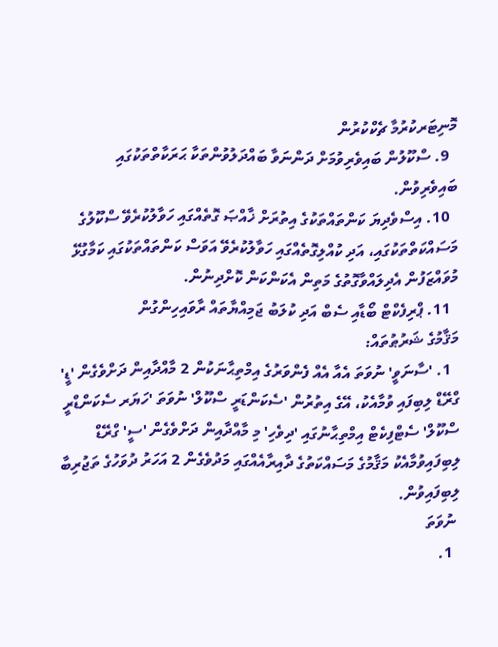މޮނިޓަރކުރުމާ ޗެކްކުރުން
  9. ސްކޫލުން ބައިވެރިވުމަށް ދަންނަވާ ބައްދަލުވުންތަކާ ޙަރަކާތްތަކުގައި ބައިވެރިވުން.
  10. އިސްވެދިޔަ ކަންތައްތަކުގެ އިތުރަށް ޚާއްޞަ ގޮތެއްގައި ހަވާލުކުރެވޭ ސްކޫލުގެ މަސައްކަތްތަކުގައި، އަދި ކުއްލިގޮތެއްގައި ހަވާލުކުރެވޭ އަވަސް ކަންތައްތަކުގައި ކަމާގުޅޭ މުވައްޒަފުން އެދިލައްވާގޮތުގެ މަތިން އެކަންކަން ކޮށްދިނުން.
  11. ޕްރިފެކްޓް ބޯޑާއި ސެބް އަދި ކުލަބު ޖަމިއްޔާތައް ރާވައިހިންގުން
މަޤާމުގެ ޝަރުޠުތައް:
  1. 'ސާނަވީ' ނުވަތަ އެއާ އެއް ފެންވަރުގެ އިމްތިޙާނަކުން 2 މާއްދާއިން ދަށްވެގެން 'ޑީ' ގްރޭޑް ލިބިފައި ވުމާއެކު، އޭގެ އިތުރުން 'ސެކަންޑަރީ ސްކޫލް' ނުވަތަ 'ހަޔަރ ސެކަންޑްރީ ސްކޫލް' ސެޓްފިކެޓް އިމްތިޙާނުގައި 'ދިވެހި' މި މާއްދާއިން ދަށްވެގެން 'ސީ' ގްރޭޑް ލިބިފައިވުމާއެކު މަޤާމުގެ މަސައްކަތުގެ ދާއިރާއެއްގައި މަދުވެގެން 2 އަހަރު ދުވަހުގެ ތަޖުރިބާ ލިބިފައިވުން.
 ނުވަތަ
  1.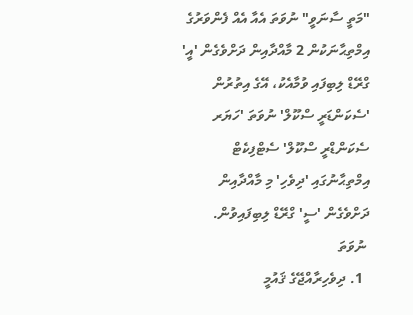"މަތީ ސާނަވީ" ނުވަތަ އެއާ އެއް ފެންވަރުގެ އިމްތިޙާނަކުން 2 މާއްދާއިން ދަށްވެގެން 'އީ' ގްރޭޑް ލިބިފައި ވުމާއެކު، އޭގެ އިތުރުން 'ސެކަންޑަރީ ސްކޫލް' ނުވަތަ 'ހަޔަރ ސެކަންޑްރީ ސްކޫލް' ސެޓްފިކެޓް އިމްތިޙާނުގައި 'ދިވެހި' މި މާއްދާއިން ދަށްވެގެން 'ސީ' ގްރޭޑް ލިބިފައިވުން.
 ނުވަތަ
  1. ދިވެހިރާއްޖޭގެ ޤައުމީ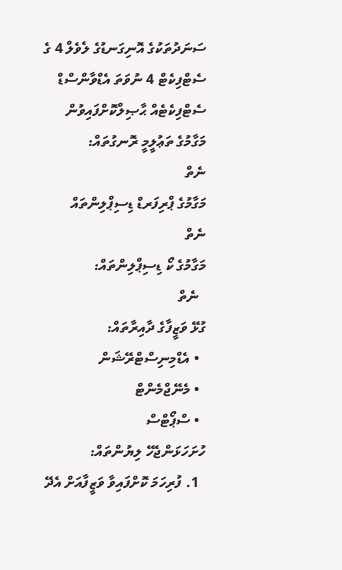ސަނަދުތަކުގެ އޮނިގަނޑުގެ ލެވެލް 4 ގެ ސެޓްފިކެޓް 4 ނުވަތަ އެޑްވާންސްޑް ސެޓްފިކެޓެއް ޙާޞިލްކޮށްފައިވުން
މަގާމުގެ ތަޢުލީމީ ރޮނގުތައް:
ނެތް
މަގާމުގެ ޕްރިފަރޑް ޑިސިޕްލިންތައް
ނެތް
މަގާމުގެ ކޯ ޑިސިޕްލިންތައް:
  ނެތް
ގުޅޭ ވަޒީފާގެ ދާއިރާތައް:
  • އެޑްމިނިސްޓްރޭޝަން
  • މެނޭޖްމެންޓް
  • ސްޕޯޓްސް
ހުށަހަޅަންޖެހޭ ލިޔުންތައް:
  1. ފުރިހަމަ ކޮށްފައިވާ ވަޒީފާއަށް އެދޭ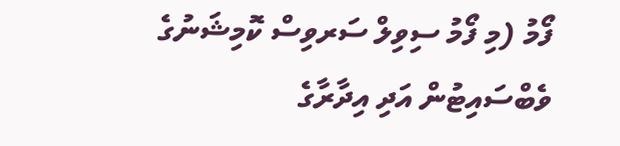ފޯމު (މި ފޯމު ސިވިލް ސަރވިސް ކޮމިޝަނުގެ ވެބްސައިޓުން އަދި އިދާރާގެ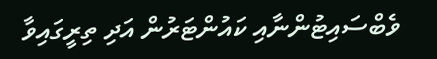ވެބްސައިޓުންނާއި ކައުންޓަރުން އަދި ތިރީގައިވާ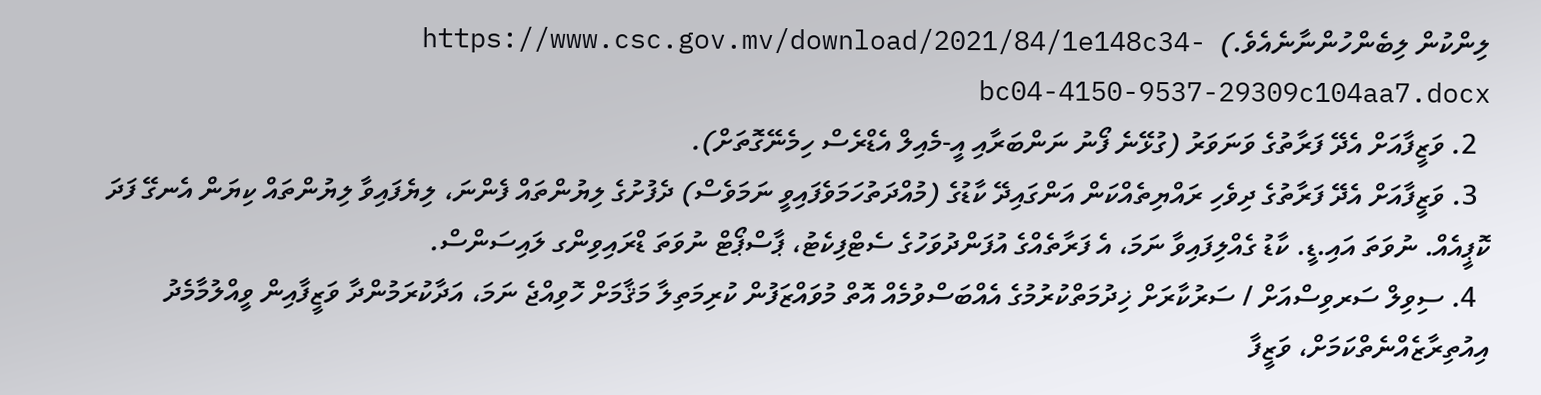ލިންކުން ލިބެންހުންނާނެއެވެ.)  https://www.csc.gov.mv/download/2021/84/1e148c34-bc04-4150-9537-29309c104aa7.docx
  2. ވަޒީފާއަށް އެދޭ ފަރާތުގެ ވަނަވަރު (ގުޅޭނެ ފޯނު ނަންބަރާއި އީ-މެއިލް އެޑްރެސް ހިމެނޭގޮތަށް).
  3. ވަޒީފާއަށް އެދޭ ފަރާތުގެ ދިވެހި ރައްޔިތެއްކަން އަންގައިދޭ ކާޑުގެ (މުއްދަތުހަމަވެފައިވީ ނަމަވެސް) ދެފުށުގެ ލިޔުންތައް ފެންނަ، ލިޔެފައިވާ ލިޔުންތައް ކިޔަން އެނގޭ ފަދަ ކޮޕީއެއް. ނުވަތަ އައި.ޑީ. ކާޑު ގެއްލިފައިވާ ނަމަ، އެ ފަރާތެއްގެ އުފަންދުވަހުގެ ސެޓްފިކެޓު، ޕާސްޕޯޓް ނުވަތަ ޑްރައިވިންގ ލައިސަންސް.
  4. ސިވިލް ސަރވިސްއަށް / ސަރުކާރަށް ޚިދުމަތްކުރުމުގެ އެއްބަސްވުމެއް އޮތް މުވައްޒަފުން ކުރިމަތިލާ މަޤާމަށް ހޮވިއްޖެ ނަމަ، އަދާކުރަމުންދާ ވަޒީފާއިން ވީއްލުމާމެދު އިއުތިރާޒެއްނެތްކަމަށް، ވަޒީފާ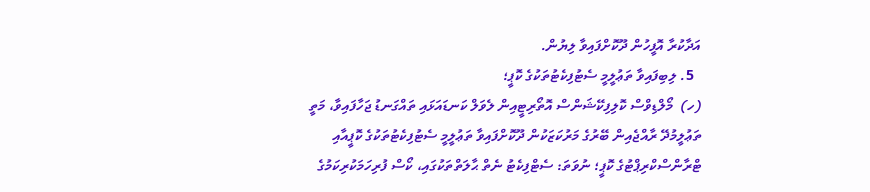އަދާކުރާ އޮފީހުން ދޫކޮށްފައިވާ ލިޔުން.
  5. ލިބިފައިވާ ތަޢުލީމީ ސެޓުފިކެޓުތަކުގެ ކޮޕީ؛
(ހ)  މޯލްޑިވްސް ކޮލިފިކޭޝަންސް އޮތޯރިޓީއިން ލެވަލް ކަނޑައަޅައި ތައްގަނޑު ޖަހާފައިވާ، މަތީ ތަޢުލީމުދޭ ރާއްޖެއިން ބޭރުގެ މަރުކަޒަކުން ދޫކޮށްފައިވާ ތަޢުލީމީ ސެޓުފިކެޓުތަކުގެ ކޮޕީއާއި ޓްރާންސްކްރިޕްޓުގެ ކޮޕީ؛ ނުވަތަ: ސެޓްފިކެޓު ނެތް ޙާލަތްތަކުގައި، ކޯސް ފުރިހަމަކުރިކަމުގެ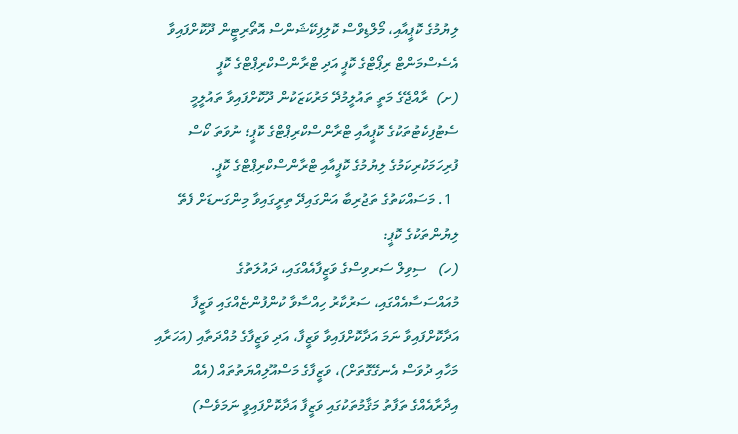ލިޔުމުގެ ކޮޕީއާއި، މޯލްޑިވްސް ކޮލިފިކޭޝަންސް އޮތޯރިޓީން ދޫކޮށްފައިވާ އެސެސްމަންޓް ރިޕޯޓްގެ ކޮޕީ އަދި ޓްރާންސްކްރިޕްޓްގެ ކޮޕީ
(ށ)  ރާއްޖޭގެ މަތީ ތައުލީމުދޭ މަރުކަޒަކުން ދޫކޮށްފައިވާ ތައުލީމީ ސެޓުފިކެޓުތަކުގެ ކޮޕީއާއި ޓްރާންސްކްރިޕްޓްގެ ކޮޕީ؛ ނުވަތަ ކޯސް ފުރިހަމަކުރިކަމުގެ ލިޔުމުގެ ކޮޕީއާއި ޓްރާންސްކްރިޕްޓްގެ ކޮޕީ.
  1. މަސައްކަތުގެ ތަޖުރިބާ އަންގައިދޭ ތިރީގައިވާ މިންގަނޑަށް ފެތޭ ލިޔުންތަކުގެ ކޮޕީ:
(ހ)   ސިވިލް ސަރވިސްގެ ވަޒީފާއެއްގައި، ދައުލަތުގެ މުއައްސަސާއެއްގައި، ސަރުކާރު ހިއްސާވާ ކުންފުންޏެއްގައި ވަޒީފާ އަދާކޮށްފައިވާ ނަމަ އަދާކޮށްފައިވާ ވަޒީފާ، އަދި ވަޒީފާގެ މުއްދަތާއި (އަހަރާއި މަހާއި ދުވަސް އެނގޭގޮތަށް)، ވަޒީފާގެ މަސްއޫލިއްޔަތުތައް (އެއް އިދާރާއެއްގެ ތަފާތު މަޤާމުތަކުގައި ވަޒީފާ އަދާކޮށްފައިވީ ނަމަވެސް)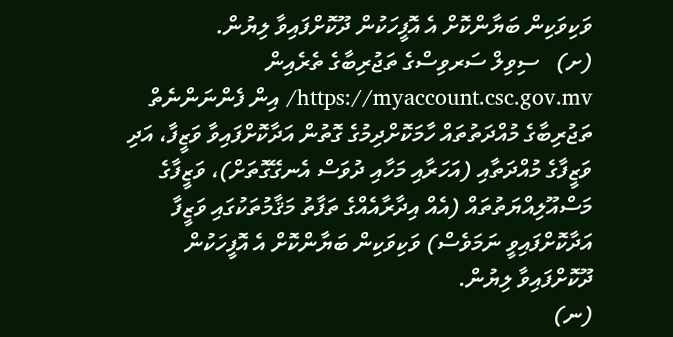ވަކިވަކިން ބަޔާންކޮށް އެ އޮފީހަކުން ދޫކޮށްފައިވާ ލިޔުން.
(ށ)   ސިވިލް ސަރވިސްގެ ތަޖުރިބާގެ ތެރެއިން https://myaccount.csc.gov.mv/ އިން ފެންނަންނެތް ތަޖުރިބާގެ މުއްދަތުތައް ހާމަކޮށްދިމުގެ ގޮތުން އަދާކޮށްފައިވާ ވަޒީފާ، އަދި ވަޒީފާގެ މުއްދަތާއި (އަހަރާއި މަހާއި ދުވަސް އެނގޭގޮތަށް)، ވަޒީފާގެ މަސްއޫލިއްޔަތުތައް (އެއް އިދާރާއެއްގެ ތަފާތު މަޤާމުތަކުގައި ވަޒީފާ އަދާކޮށްފައިވީ ނަމަވެސް) ވަކިވަކިން ބަޔާންކޮށް އެ އޮފީހަކުން ދޫކޮށްފައިވާ ލިޔުން.
(ނ)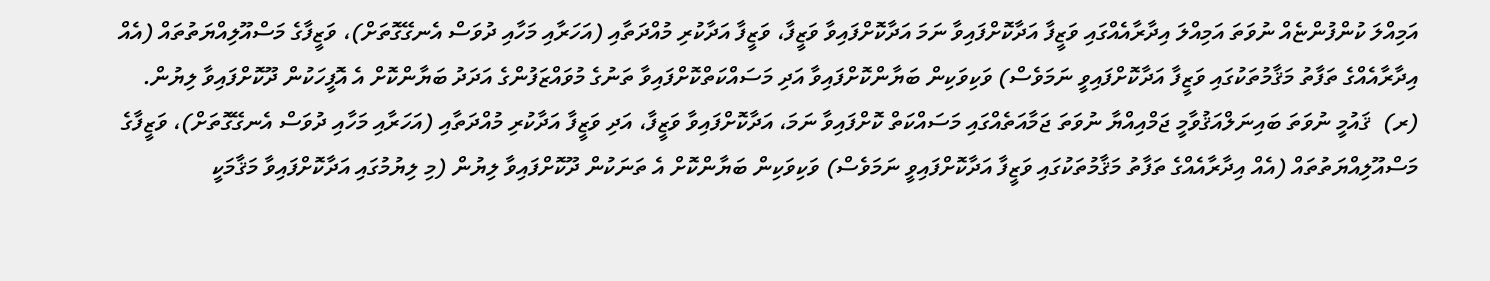އަމިއްލަ ކުންފުންޏެއް ނުވަތަ އަމިއްލަ އިދާރާއެއްގައި ވަޒީފާ އަދާކޮށްފައިވާ ނަމަ އަދާކޮށްފައިވާ ވަޒީފާ، ވަޒީފާ އަދާކުރި މުއްދަތާއި (އަހަރާއި މަހާއި ދުވަސް އެނގޭގޮތަށް)، ވަޒީފާގެ މަސްއޫލިއްޔަތުތައް (އެއް އިދާރާއެއްގެ ތަފާތު މަޤާމުތަކުގައި ވަޒީފާ އަދާކޮށްފައިވީ ނަމަވެސް) ވަކިވަކިން ބަޔާންކޮށްފައިވާ އަދި މަސައްކަތްކޮށްފައިވާ ތަނުގެ މުވައްޒަފުންގެ އަދަދު ބަޔާންކޮށް އެ އޮފީހަކުން ދޫކޮށްފައިވާ ލިޔުން.
(ރ)  ޤައުމީ ނުވަތަ ބައިނަލްއަޤުވާމީ ޖަމްއިއްޔާ ނުވަތަ ޖަމާއަތެއްގައި މަސައްކަތް ކޮށްފައިވާ ނަމަ، އަދާކޮށްފައިވާ ވަޒީފާ، އަދި ވަޒީފާ އަދާކުރި މުއްދަތާއި (އަހަރާއި މަހާއި ދުވަސް އެނގޭގޮތަށް)، ވަޒީފާގެ މަސްއޫލިއްޔަތުތައް (އެއް އިދާރާއެއްގެ ތަފާތު މަޤާމުތަކުގައި ވަޒީފާ އަދާކޮށްފައިވީ ނަމަވެސް) ވަކިވަކިން ބަޔާންކޮށް އެ ތަނަކުން ދޫކޮށްފައިވާ ލިޔުން (މި ލިޔުމުގައި އަދާކޮށްފައިވާ މަޤާމަކީ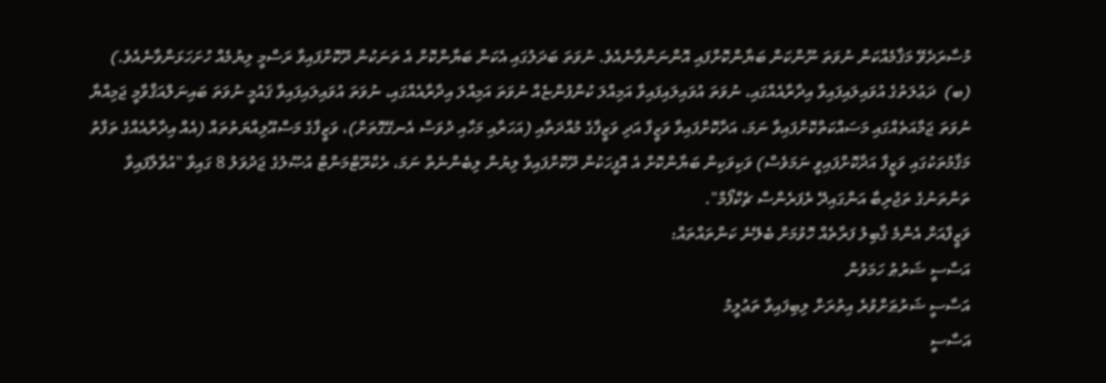މުސާރަދެވޭ މަޤާމެއްކަން ނުވަތަ ނޫންކަން ބަޔާންކޮށްފައި އޮންނަންވާނެއެވެ. ނުވަތަ ބަދަލުގައި އެކަން ބަޔާންކޮށް އެ ތަނަކުން ދޫކޮށްފައިވާ ރަސްމީ ލިޔުމެއް ހުށަހަޅަންވާނެއެވެ.)
(ބ)  ދަޢުލަތުގެ އުވައިލައިފައިވާ އިދާރާއެއްގައި، ނުވަތަ އުވައިލައިފައިވާ އަމިއްލަ ކުންފުންޏެއް ނުވަތަ އަމިއްލަ އިދާރާއެއްގައި، ނުވަތަ އުވައިލައިފައިވާ ޤައުމީ ނުވަތަ ބައިނަލްއަޤްވާމީ ޖަމިއްޔާ ނުވަތަ ޖަމާއަތެއްގައި މަސައްކަތްކޮށްފައިވާ ނަމަ، އަދާކޮށްފައިވާ ވަޒީފާ އަދި ވަޒީފާގެ މުއްދަތާއި (އަހަރާއި މަހާއި ދުވަސް އެނގޭގޮތަށް)، ވަޒީފާގެ މަސްއޫލިއްޔަތުތައް (އެއް އިދާރާއެއްގެ ތަފާތު މަޤާމުތަކުގައި ވަޒީފާ އަދާކޮށްފައިވީ ނަމަވެސް) ވަކިވަކިން ބަޔާންކޮށް އެ އޮފީހަކުން ދޫކޮށްފައިވާ ލިޔުން ލިބެންނެތް ނަމަ، ރެކްރޫޓްމަންޓް އުޞޫލުގެ ޖަދުވަލު 8 ގައިވާ "އުވާލާފައިވާ ތަންތަނުގެ ތަޖުރިބާ އަންގައިދޭ ރެފަރެންސް ޗެކްފޯމް".
ވަޒީފާއަށް އެންމެ ޤާބިލު ފަރާތެއް ހޮވުމަށް ބެލޭނެ ކަންތައްތައް:
އަސާސީ ޝަރުޠު ހަމަވުން
އަސާސީ ޝަރުޠަށްވުރެ އިތުރަށް ލިބިފައިވާ ތަޢުލީމު
އަސާސީ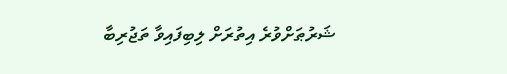ޝަރުޠަށްވުރެ އިތުރަށް ލިބިފައިވާ ތަޖުރިބާ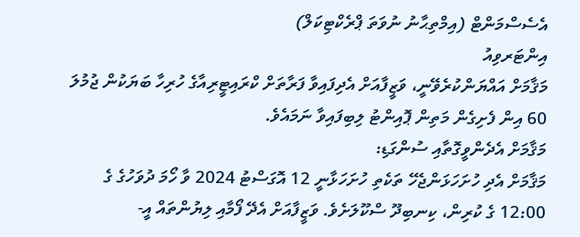އެސެސްމަންޓް (އިމްތިޙާނު ނުވަތަ ޕްރެކްޓިކަލް)
އިންޓަރވިއު
މަޤާމަށް އައްޔަންކުރެވޭނީ، ވަޒީފާއަށް އެދިފައިވާ ފަރާތަށް ކްރައިޓީރިއާގެ ހުރިހާ ބަޔަކުން ޖުމުލަ 60 އިން ފެށިގެން މަތިން ޕޮއިންޓު ލިބިފައިވާ ނަމައެވެ.
މަޤާމަށް އެދެންވީގޮތާއި ސުންގަޑި:
މަޤާމަށް އެދި ހުށަހަޅަންޖެހޭ ތަކެތި ހުށަހަޅާނީ 12 އޮގަސްޓު 2024 ވާ ހޯމަ ދުވަހުގެ ގެ 12:00 ގެ ކުރިން، ކިނބިދޫ ސްކޫލަށެވެ. ވަޒީފާއަށް އެދޭ ފޯމާއި ލިޔުންތައް އީ-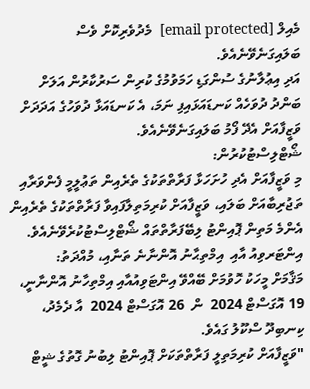މެއިލް [email protected]  މެދުވެރިކޮށް ވެސް ބަލައިގަނެވޭނެއެވެ.
އަދި އިޢުލާނުގެ ސުންގަޑި ހަމަވުމުގެ ކުރިން ސަރުކާރުން އަލަށް ބަންދު ދުވަހެއް ކަނޑައަޅައިފި ނަމަ، އެ ކަނޑައަޅާ ދުވަހުގެ އަދަދަށް ވަޒީފާއަށް އެދޭ ފޯމު ބަލައިގަނެވޭނެއެވެ.
ޝޯޓްލިސްޓުކުރުން:
މި ވަޒީފާއަށް އެދި ހުށަހަޅާ ފަރާތްތަކުގެ ތެރެއިން ތަޢުލީމީ ފެންވަރާއި ތަޖުރިބާއަށް ބަލައި، ވަޒީފާއަށް ކުރިމަތިލާފައިވާ ފަރާތްތަކުގެ ތެރެއިން އެންމެ މަތިން ޕޮއިންޓު ލިބޭފަރާތްތައް ޝޯޓްލިސްޓުކުރެވޭނެއެވެ.
އިންޓަރވިއު އާއި  އިމްތިޙާނު އޮންނާނެ ތަނާއި، މުއްދަތު:
މަޤާމަށް މީހަކު ހޮވުމަށް ބޭއްވޭ އިންޓަވިއުއާއި އިމްތިހާނު އޮންނާނީ، 19 އޮގަސްޓް 2024  ން  26 އޮގަސްޓް 2024  އާ ދެމެދު، ކިނބިދޫ ސްކޫލު ގައެވެ.
"ވަޒީފާއަށް ކުރިމަތިލީ ފަރާތްތަކަށް ޕޮއިންޓު ލިބުނު ގޮތުގެ ޝީޓް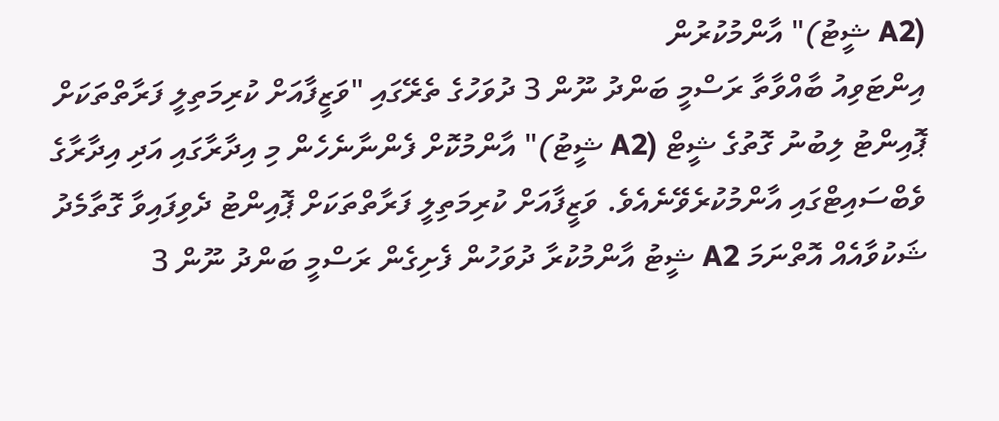(A2 ޝީޓު)" އާންމުކުރުން
އިންޓަވިއު ބާއްވާތާ ރަސްމީ ބަންދު ނޫން 3 ދުވަހުގެ ތެރޭގައި "ވަޒީފާއަށް ކުރިމަތިލީ ފަރާތްތަކަށް ޕޮއިންޓު ލިބުނު ގޮތުގެ ޝީޓް (A2 ޝީޓު)" އާންމުކޮށް ފެންނާނެހެން މި އިދާރާގައި އަދި އިދާރާގެ ވެބްސައިޓްގައި އާންމުކުރެވޭނެއެވެ. ވަޒީފާއަށް ކުރިމަތިލީ ފަރާތްތަކަށް ޕޮއިންޓު ދެވިފައިވާ ގޮތާމެދު ޝަކުވާއެއް އޮތްނަމަ A2 ޝީޓު އާންމުކުރާ ދުވަހުން ފެށިގެން ރަސްމީ ބަންދު ނޫން 3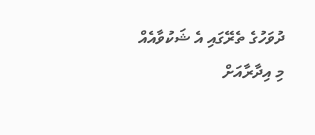ދުވަހުގެ ތެރޭގައި އެ ޝަކުވާއެއް މި އިދާރާއަށް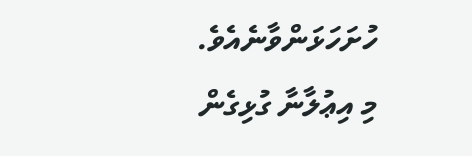ހުށަހަޅަންވާނެއެވެ.
މި އިޢުލާނާ ގުޅިގެން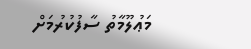މަޢުލޫމާތު ސާފުކުރުމަށް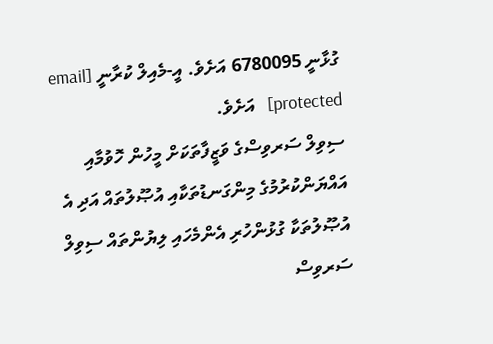ގުޅާނީ 6780095 އަށެވެ. އީ-މެއިލް ކުރާނީ [email protected]   އަށެވެ.
ސިވިލް ސަރވިސްގެ ވަޒީފާތަކަށް މީހުން ހޮވުމާއި އައްޔަންކުރުމުގެ މިންގަނޑުތަކާއި އުޞޫލުތައް އަދި އެ އުޞޫލުތަކާ ގުޅުންހުރި އެންމެހައި ލިޔުންތައް ސިވިލް ސަރވިސް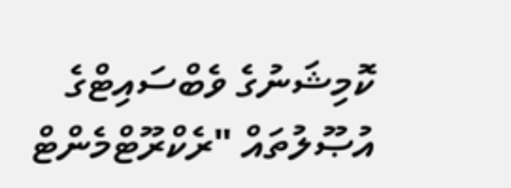ކޮމިޝަނުގެ ވެބްސައިޓްގެ އުޞޫލުތައް "ރެކްރޫޓްމެންޓް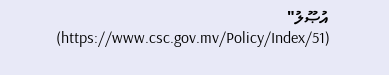އުޞޫލު" (https://www.csc.gov.mv/Policy/Index/51)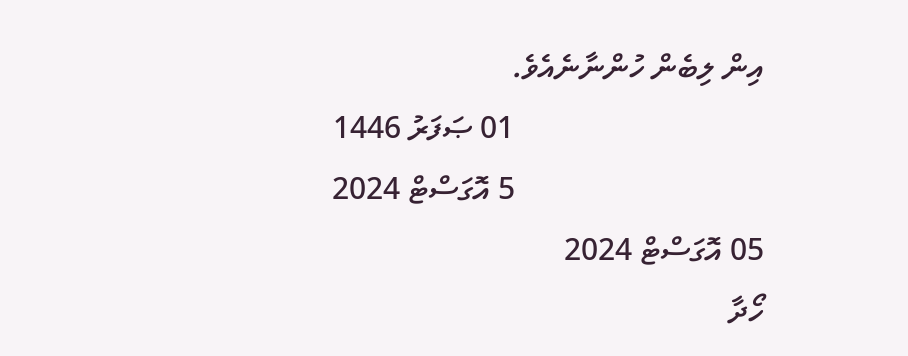އިން ލިބެން ހުންނާނެއެވެ.
                                01 ޞަފަރު 1446
                                5 އޮގަސްޓް 2024
05 އޮގަސްޓް 2024
ހޯދާ